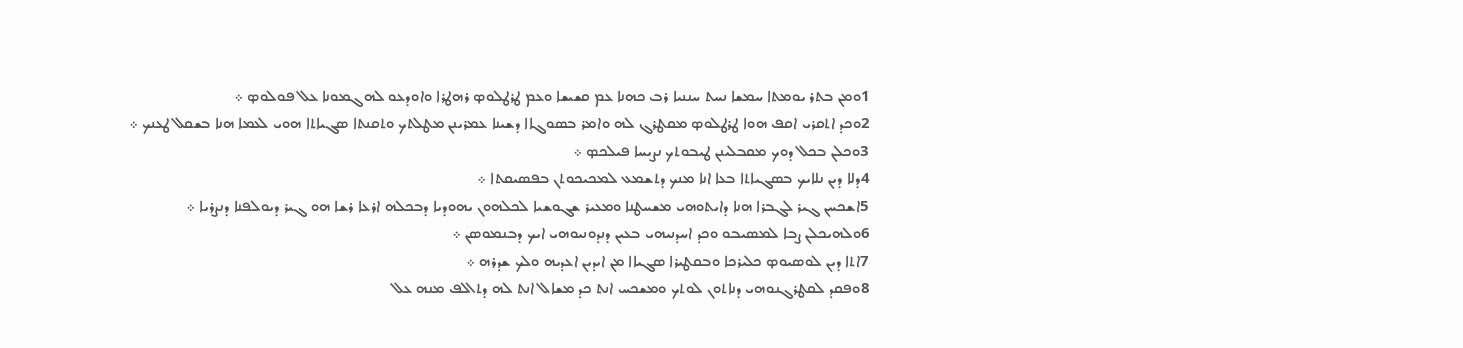1ܘܡܢ ܒܬܪ ܝܘܡܬܐ ܚܡܫܐ ܢܚܬ ܚܢܢܝܐ ܪܒ ܟܗܢܐ ܥܡ ܩܫܝܫܐ ܘܥܡ ܛܪܛܠܘܤ ܪܗܛܪܐ ܘܐܘܕܥܘ ܠܗܓܡܘܢܐ ܥܠ ܦܘܠܘܤ ܀
2ܘܟܕ ܐܬܩܪܝ ܐܩܦ ܗܘܐ ܛܪܛܠܘܤ ܡܩܛܪܓ ܠܗ ܘܐܡܪ ܒܤܘܓܐܐ ܕܫܝܢܐ ܥܡܪܝܢܢ ܡܛܠܬܟ ܘܬܩܢܬܐ ܤܓܝܐܬܐ ܗܘܝ ܠܥܡܐ ܗܢܐ ܒܫܩܠ ܛܥܢܟ ܀
3ܘܟܠܢ ܒܟܠ ܕܘܟ ܡܩܒܠܝܢܢ ܛܝܒܘܬܟ ܢܨܝܚܐ ܦܝܠܟܤ ܀
4ܕܠܐ ܕܝܢ ܢܠܐܝܟ ܒܤܓܝܐܬܐ ܒܥܐ ܐܢܐ ܡܢܟ ܕܬܫܡܥ ܠܡܟܝܟܘܬܢ ܒܦܤܝܩܬܐ ܀
5ܐܫܟܚܢ ܓܝܪ ܠܓܒܪܐ ܗܢܐ ܕܐܝܬܘܗܝ ܡܫܚܛܢܐ ܘܡܥܝܪ ܫܓܘܫܝܐ ܠܟܠܗܘܢ ܝܗܘܕܝܐ ܕܒܟܠܗ ܐܪܥܐ ܪܫܐ ܗܘ ܓܝܪ ܕܝܘܠܦܢܐ ܕܢܨܪܝܐ ܀
6ܘܠܗܝܟܠܢ ܨܒܐ ܠܡܤܝܒܘ ܘܟܕ ܐܚܕܢܝܗܝ ܒܥܝܢ ܕܢܕܘܢܝܘܗܝ ܐܝܟ ܕܒܢܡܘܤܢ ܀
7ܐܬܐ ܕܝܢ ܠܘܤܝܘܤ ܟܠܝܪܟܐ ܘܒܩܛܝܪܐ ܤܓܝܐܐ ܡܢ ܐܝܕܝܢ ܐܥܕܝܗ ܘܠܟ ܫܕܪܗ ܀
8ܘܦܩܕ ܠܩܛܪܓܢܘܗܝ ܕܢܐܬܘܢ ܠܘܬܟ ܘܡܫܟܚ ܐܢܬ ܟܕ ܡܫܐܠ ܐܢܬ ܠܗ ܕܬܐܠܦ ܡܢܗ ܥܠ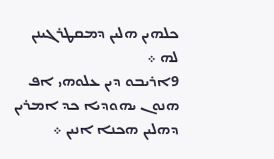ܟܠܗܝܢ ܗܠܝܢ ܕܡܩܛܪܓܝܢܢ ܠܗ ܀
9ܐܪܝܒܘ ܕܝܢ ܥܠܘܗܝ ܐܦ ܗܢܘܢ ܝܗܘܕܝܐ ܟܕ ܐܡܪܝܢ ܕܗܠܝܢ ܗܟܢܐ ܐܢܝܢ ܀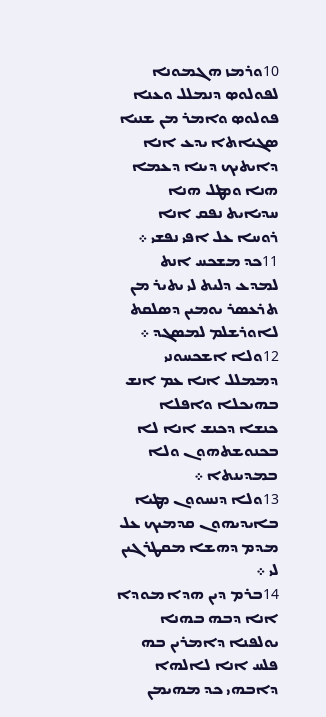10ܘܪܡܙ ܗܓܡܘܢܐ ܠܦܘܠܘܤ ܕܢܡܠܠ ܘܥܢܐ ܦܘܠܘܤ ܘܐܡܪ ܡܢ ܫܢܝܐ ܤܓܝܐܬܐ ܝܕܥ ܐܢܐ ܕܐܝܬܝܟ ܕܝܢܐ ܕܥܡܐ ܗܢܐ ܘܡܛܠ ܗܢܐ ܚܕܝܐܝܬ ܢܦܩ ܐܢܐ ܪܘܚܐ ܥܠ ܐܦܝ ܢܦܫܝ ܀
11ܟܕ ܡܫܟܚ ܐܢܬ ܠܡܕܥ ܕܠܝܬ ܠܝ ܝܬܝܪ ܡܢ ܬܪܥܤܪ ܝܘܡܝܢ ܕܤܠܩܬ ܠܐܘܪܫܠܡ ܠܡܤܓܕ ܀
12ܘܠܐ ܐܫܟܚܘܢܝ ܕܡܡܠܠ ܐܢܐ ܥܡ ܐܢܫ ܒܗܝܟܠܐ ܘܐܦܠܐ ܟܢܫܐ ܕܟܢܫ ܐܢܐ ܠܐ ܒܟܢܘܫܬܗܘܢ ܘܠܐ ܒܡܕܝܢܬܐ ܀
13ܘܠܐ ܕܢܚܘܘܢ ܡܛܝܐ ܒܐܝܕܝܗܘܢ ܩܕܡܝܟ ܥܠ ܡܕܡ ܕܗܫܐ ܡܩܛܪܓܝܢ ܠܝ ܀
14ܒܪܡ ܕܝܢ ܗܕܐ ܡܘܕܐ ܐܢܐ ܕܒܗ ܒܗܢܐ ܝܘܠܦܢܐ ܕܐܡܪܝܢ ܒܗ ܦܠܚ ܐܢܐ ܠܐܠܗܐ ܕܐܒܗܝ ܟܕ ܡܗܝܡܢ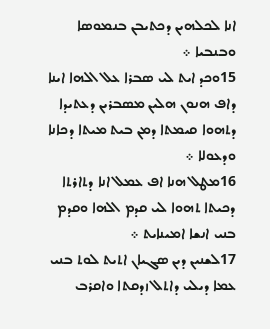ܐܢܐ ܠܟܠܗܝܢ ܕܟܬܝܒܢ ܒܢܡܘܤܐ ܘܒܢܒܝܐ ܀
15ܘܟܕ ܐܝܬ ܠܝ ܤܒܪܐ ܥܠ ܐܠܗܐ ܐܝܢܐ ܕܐܦ ܗܢܘܢ ܗܠܝܢ ܡܤܒܪܝܢ ܕܥܬܝܕܐ ܕܬܗܘܐ ܩܝܡܬܐ ܕܡܢ ܒܝܬ ܡܝܬܐ ܕܟܐܢܐ ܘܕܥܘܠܐ ܀
16ܡܛܠ ܗܢܐ ܐܦ ܥܡܠ ܐܢܐ ܕܬܐܪܬܐ ܕܟܝܬܐ ܬܗܘܐ ܠܝ ܩܕܡ ܐܠܗܐ ܘܩܕܡ ܒܢܝ ܐܢܫܐ ܐܡܝܢܐܝܬ ܀
17ܠܫܢܝܢ ܕܝܢ ܤܓܝܐܢ ܐܬܝܬ ܠܘܬ ܒܢܝ ܥܡܐ ܕܝܠܝ ܕܐܬܠ ܙܕܩܬܐ ܘܐܩܪܒ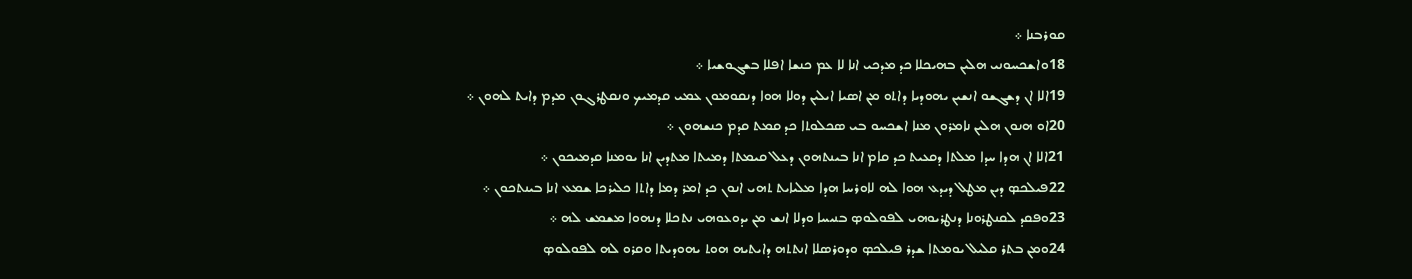ܩܘܪܒܢܐ ܀
18ܘܐܫܟܚܘܢܝ ܗܠܝܢ ܒܗܝܟܠܐ ܟܕ ܡܕܟܝ ܐܢܐ ܠܐ ܥܡ ܟܢܫܐ ܐܦܠܐ ܒܫܓܘܫܝܐ ܀
19ܐܠܐ ܐܢ ܕܫܓܫܘ ܐܢܫܝܢ ܝܗܘܕܝܐ ܕܐܬܘ ܡܢ ܐܤܝܐ ܐܝܠܝܢ ܕܘܠܐ ܗܘܐ ܕܢܩܘܡܘܢ ܥܡܝ ܩܕܡܝܟ ܘܢܩܛܪܓܘܢ ܡܕܡ ܕܐܝܬ ܠܗܘܢ ܀
20ܐܘ ܗܢܘܢ ܗܠܝܢ ܢܐܡܪܘܢ ܡܢܐ ܐܫܟܚܘ ܒܝ ܤܟܠܘܬܐ ܟܕ ܩܡܬ ܩܕܡ ܟܢܫܗܘܢ ܀
21ܐܠܐ ܐܢ ܗܕܐ ܚܕܐ ܡܠܬܐ ܕܩܥܝܬ ܟܕ ܩܐܡ ܐܢܐ ܒܝܢܬܗܘܢ ܕܥܠ ܩܝܡܬܐ ܕܡܝܬܐ ܡܬܕܝܢ ܐܢܐ ܝܘܡܢܐ ܩܕܡܝܟܘܢ ܀
22ܦܝܠܟܤ ܕܝܢ ܡܛܠ ܕܝܕܥ ܗܘܐ ܠܗ ܠܐܘܪܚܐ ܗܕܐ ܡܠܝܐܝܬ ܬܗܝ ܐܢܘܢ ܟܕ ܐܡܪ ܕܡܐ ܕܐܬܐ ܟܠܝܪܟܐ ܫܡܥ ܐܢܐ ܒܝܢܬܟܘܢ ܀
23ܘܦܩܕ ܠܩܢܛܪܘܢܐ ܕܢܛܪܝܘܗܝ ܠܦܘܠܘܤ ܒܢܝܚܐ ܘܕܠܐ ܐܢܫ ܡܢ ܝܕܘܥܘܗܝ ܢܬܟܠܐ ܕܢܗܘܐ ܡܫܡܫ ܠܗ ܀
24ܘܡܢ ܒܬܪ ܩܠܝܠ ܝܘܡܬܐ ܫܕܪ ܦܝܠܟܤ ܘܕܘܪܤܠܐ ܐܢܬܬܗ ܕܐܝܬܝܗ ܗܘܬ ܝܗܘܕܝܬܐ ܘܩܪܘ ܠܗ ܠܦܘܠܘܤ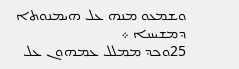ܘܫܡܥܘ ܡܢܗ ܥܠ ܗܝܡܢܘܬܐ ܕܡܫܝܚܐ ܀
25ܘܟܕ ܡܡܠܠ ܥܡܗܘܢ ܥܠ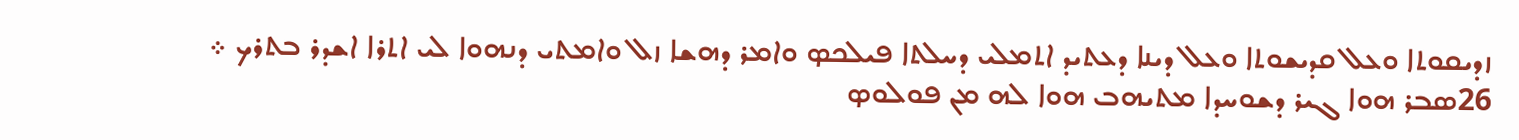ܙܕܝܩܘܬܐ ܘܥܠ ܩܕܝܫܘܬܐ ܘܥܠ ܕܝܢܐ ܕܥܬܝܕ ܐܬܡܠܝ ܕܚܠܬܐ ܦܝܠܟܤ ܘܐܡܪ ܕܗܫܐ ܙܠ ܘܐܡܬܝ ܕܢܗܘܐ ܠܝ ܐܬܪܐ ܐܫܕܪ ܒܬܪܟ ܀
26ܤܒܪ ܗܘܐ ܓܝܪ ܕܫܘܚܕܐ ܡܬܝܗܒ ܗܘܐ ܠܗ ܡܢ ܦܘܠܘܤ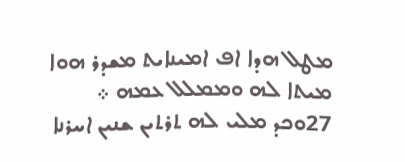ܡܛܠ ܗܕܐ ܐܦ ܐܡܝܢܐܝܬ ܡܫܕܪ ܗܘܐ ܡܝܬܐ ܠܗ ܘܡܡܠܠ ܥܡܗ ܀
27ܘܟܕ ܡܠܝ ܠܗ ܬܪܬܝܢ ܫܢܝܢ ܐܚܪܢܐ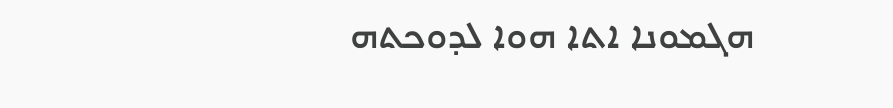ܗܓܡܘܢܐ ܐܬܐ ܗܘܐ ܠܕܘܟܬܗ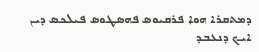ܕܡܬܩܪܐ ܗܘܐ ܦܪܩܝܘܤ ܦܗܤܛܘܤ ܦܝܠܟܤ ܕܝܢ ܐܝܟ ܕܢܥܒܕ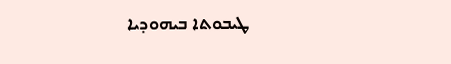ܛܝܒܘܬܐ ܒܝܗܘܕܝܐ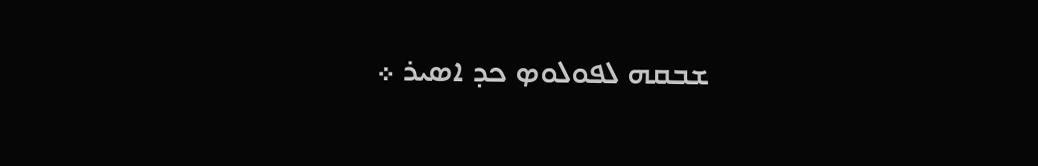ܫܒܩܗ ܠܦܘܠܘܤ ܟܕ ܐܤܝܪ ܀